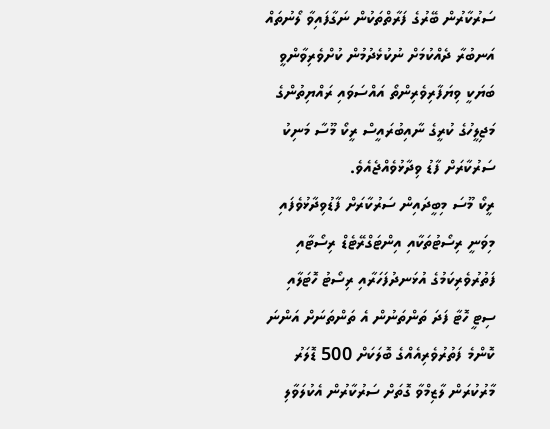ސަރުކާރުން ބޭރުގެ ފަރާތްތަކުން ނަގާފައިވާ ލޯނުތައް އަނބުރާ ދެއްކުމަށް ނުކުޅެދުމުން ކުށްވެރިވާންވީ ބަޔަކީ ވިޔަފާރިވެރިންތޯ އައްސަވައި ރައްޔިތުންގެ މަޖިލީހުގެ ކުރީގެ ނާއިބުރައީސް ރީކޯ މޫސާ މަނިކު ސަރުކާރަށް ފާޑު ވިދާޅުވެއްޖެއެވެ.
ރީކޯ މޫސަ މިބީދައިން ސަރުކާރަށް ފާޑުވިދާޅުވެފައި މިވަނީ ރިސޯޓުތަކާއި އިންޓަގްރޭޓެޑް ރިސޯޓާއި ފަތުރުވެރިކަމުގެ އުޅަނދުފަހަރާއި ރިސޯޓު ހޮޓަލާއި ސިޓީ ހޮޓާ ފަދަ ތަންތަނުން އެ ތަންތަނަށް އަންނަ ކޮންމެ ފަތުރުވެރިއެއްގެ ބޮލަކަށް 500 ޑޮލަރު މާރުކުރަން ލާޒިމްވާ ގޮތަށް ސަރުކާރުން އެކުލަވާލި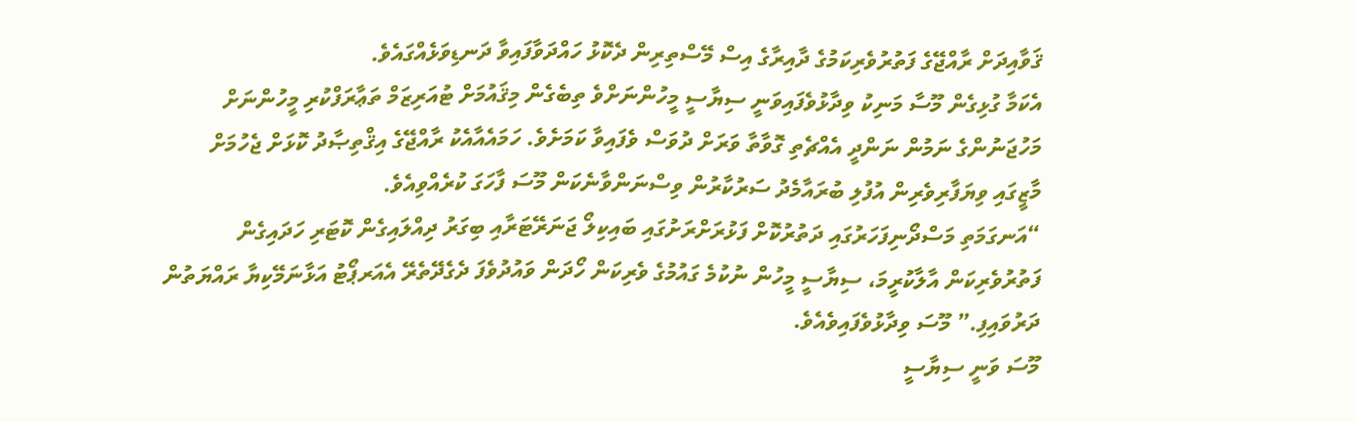ޤަވާއިދަށް ރާއްޖޭގެ ފަތުރުވެރިކަމުގެ ދާއިރާގެ އިސް މޭސްތިރިން ދެކޮޅު ހައްދަވާފައިވާ ދަނޑިވަޅެއްގައެވެ.
އެކަމާ ގުޅިގެން މޫސާ މަނިކު ވިދާޅުވެފައިވަނީ ސިޔާސީ މީހުންނަށްވެ ތިބެގެން މިޤައުމަށް ޓުއަރިޒަމް ތަޢާރަފްކުރި މީހުންނަށް މަހުޖަނުންގެ ނަމުން ނަންދީ އެއްޗެތި ގޮވާތާ ވަރަށް ދުވަސް ވެފައިވާ ކަމަށެވެ. ހަމައެއާއެކު ރާއްޖޭގެ އިޤްތިޞާދު ކޮޅަށް ޖެހުމަށް މާޒީގައި ވިޔަފާރިވެރިން އުފުލި ބުރައާމެދު ސަރުކާރުން ވިސްނަންވާނެކަން މޫސަ ފާހަގަ ކުރެއްވިއެވެ.
“އަނގަމަތި މަސްދޯނިފަހަރުގައި ދަތުރުކޮށް ފަޅުރަށްރަށުގައި ބައިކިލޯ ޖަނަރޭޓަރާއި ބިގަރު ދިއްލައިގެން ކޮޓަރި ހަދައިގެން ފަތުރުވެރިކަން އާލާކުރީމަ، ސިޔާސީ މީހުން ނުކުމެ ގައުމުގެ ވެރިކަން ހޯދަން ވައުދުވެފަ ދެގެދޭތެރޭ އެއަރޕޯޓު އަޅާނަމޭކިޔާ ރައްޔަތުން ދަރުވައިފި.” މޫސަ ވިދާޅުވެފައިވެއެވެ.
މޫސަ ވަނީ ސިޔާސީ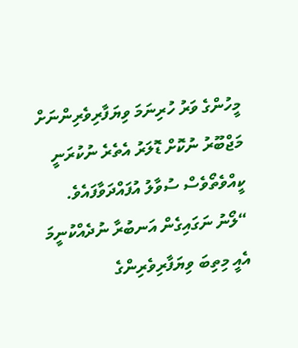މީހުންގެ ވަރު ހުރިނަމަ ވިޔަފާރިވެރިންނަށް މަޖްބޫރު ނުކޮށް ޑޮލަރު އެތެރެ ނުކުރަނީ ކީއްވެތޯވެސް ސުވާލު އުފައްދަވާފައެވެ.
“ލޯނު ނަގައިގެން އަނބުރާ ނުދެއްކުނީމަ އެއީ މިތިބަ ވިޔަފާރިވެރިންގެ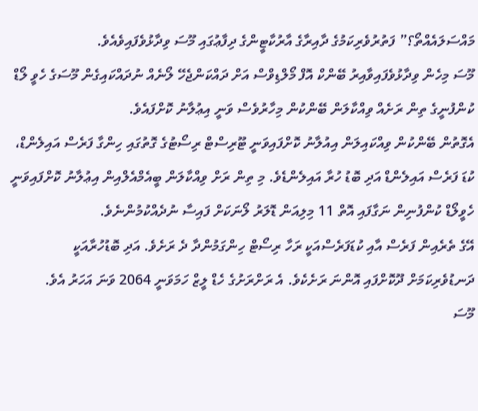މައްސަލައެއްތޯ؟” ފަތުރުވެރިކަމުގެ ދާއިރާގެ އާރުކާޓީންގެ ދިފާޢުގައި މޫސަ ވިދާޅުވެފައިވެއެވެ.
މޫސަ މިހެން ވިދާޅުވެފައިވާއިރު ބޭންކް އޮފް މޯލްޑިވްސް އަށް ދައްކަންޖެހޭ ލޯނެއް ނުދައްކައިގެން މޫސަގެ ހެވީ ލޯޑް ކުންފުނީގެ ތިން ރަށެއް ވިއްކާލަން ބޭންކުން މިހާރުވެސް ވަނީ އިޢުލާނު ކޮށްފައެވެ.
އެގޮތުން ބޭންކުން ވިއްކައިލަން އިއުލާނު ކޮށްފައިވަނީ ޓޫރިސްޓް ރިސޯޓުގެ ގޮތުގައި ހިންގާ ފަރެސް އައިލެންޑް، ކުޑަ ފަރެސް އައިލެންޑް އަދި ބޮޑު ހުރާ އައިލެންޑެވެ. މި ތިން ރަށް ވިއްކާލަން ބީއެމްއެލްއިން އިޢުލާނު ކޮށްފައިވަނީ ހެވީލޯޑް ކުންފުނިން ނަގާފައި އޮތް 11 މިލިއަން ޑޮލަރު ލޯނަކަށް ފައިސާ ނުދެއްކުމުންނެވެ.
އޭގެ ތެރެއިން ފަރެސް އާއި ކުޑަފަރެސްއަކީ ރަހާ ރިސޯޓް ހިންގަމުންދާ ދެ ރަށެވެ. އަދި ބޮޑުހުރާއަކީ ދަނޑުވެރިކަމަށް ދޫކޮށްފައި އޮންނަ ރަށެކެވެ. އެ ރަށްރަށުގެ ހެޑް ލީޒް ހަމަވަނީ 2064 ވަނަ އަހަރު އެވެ.
މޫސަ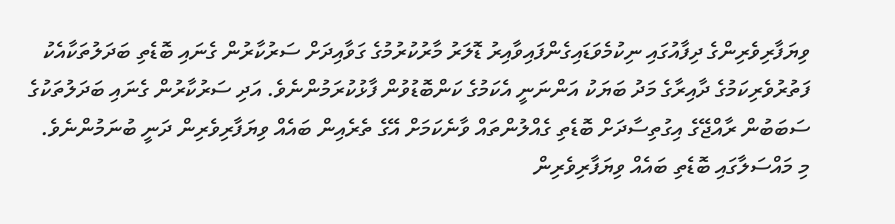ވިޔަފާރިވެރިންގެ ދިފާއުގައި ނިކުމެވަޑައިގެންފައިވާއިރު ޑޮލަރު މާރުކުރުމުގެ ގަވާއިދަށް ސަރުކާރުން ގެނައި ބޮޑެތި ބަދަލުތަކާއެކު ފަތުރުވެރިކަމުގެ ދާއިރާގެ މަދު ބަޔަކު އަންނަނީ އެކަމުގެ ކަންބޮޑުވުން ފާޅުކުރަމުންނެވެ. އަދި ސަރުކާރުން ގެނައި ބަދަލުތަކުގެ ސަބަބުން ރާއްޖޭގެ އިގުތިސާދަށް ބޮޑެތި ގެއްލުންތައް ވާނެކަމަށް އޭގެ ތެރެއިން ބައެއް ވިޔަފާރިވެރިން ދަނީ ބުނަމުންނެވެ.
މި މައްސަލާގައި ބޮޑެތި ބައެއް ވިޔަފާރިވެރިން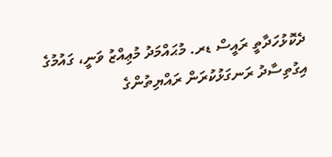ދެކޮޅުހަދާތީ ރައީސް ޑރ. މުޙައްމަދު މުޢިއްޒު ވަނީ، ގައުމުގެ އިގުތިސާދު ރަނގަޅުކުރަން ރައްޔިތުންގެ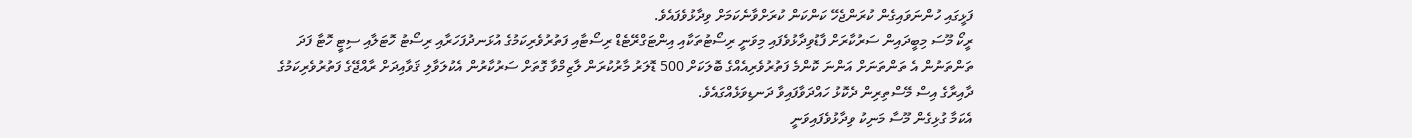ފަޅީގައި ހުންނަވައިގެން ކުރަންޖެހޭ ކަންކަން ކުރަށްވާނެކަމަށް ވިދާޅުވެފައެވެ.
ރީކޯ މޫސަ މިބީދައިން ސަރުކާރަށް ފާޑުވިދާޅުވެފައި މިވަނީ ރިސޯޓުތަކާއި އިންޓަގްރޭޓެޑް ރިސޯޓާއި ފަތުރުވެރިކަމުގެ އުޅަނދުފަހަރާއި ރިސޯޓު ހޮޓަލާއި ސިޓީ ހޮޓާ ފަދަ ތަންތަނުން އެ ތަންތަނަށް އަންނަ ކޮންމެ ފަތުރުވެރިއެއްގެ ބޮލަކަށް 500 ޑޮލަރު މާރުކުރަން ލާޒިމްވާ ގޮތަށް ސަރުކާރުން އެކުލަވާލި ޤަވާއިދަށް ރާއްޖޭގެ ފަތުރުވެރިކަމުގެ ދާއިރާގެ އިސް މޭސްތިރިން ދެކޮޅު ހައްދަވާފައިވާ ދަނޑިވަޅެއްގައެވެ.
އެކަމާ ގުޅިގެން މޫސާ މަނިކު ވިދާޅުވެފައިވަނީ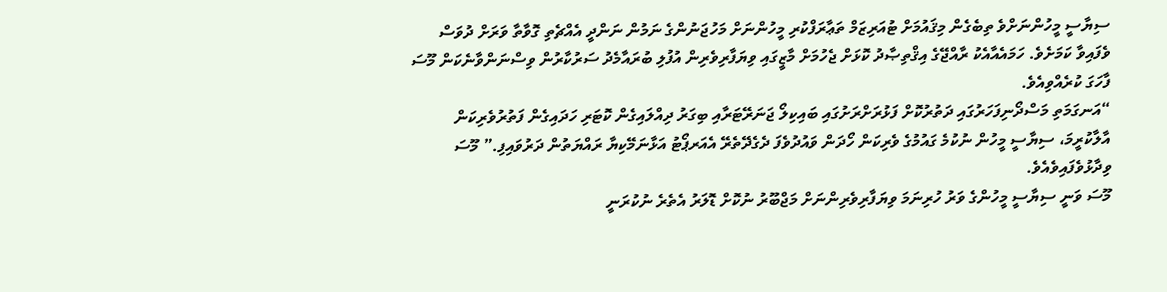ސިޔާސީ މީހުންނަށްވެ ތިބެގެން މިޤައުމަށް ޓުއަރިޒަމް ތަޢާރަފްކުރި މީހުންނަށް މަހުޖަނުންގެ ނަމުން ނަންދީ އެއްޗެތި ގޮވާތާ ވަރަށް ދުވަސް ވެފައިވާ ކަމަށެވެ. ހަމައެއާއެކު ރާއްޖޭގެ އިޤްތިޞާދު ކޮޅަށް ޖެހުމަށް މާޒީގައި ވިޔަފާރިވެރިން އުފުލި ބުރައާމެދު ސަރުކާރުން ވިސްނަންވާނެކަން މޫސަ ފާހަގަ ކުރެއްވިއެވެ.
“އަނގަމަތި މަސްދޯނިފަހަރުގައި ދަތުރުކޮށް ފަޅުރަށްރަށުގައި ބައިކިލޯ ޖަނަރޭޓަރާއި ބިގަރު ދިއްލައިގެން ކޮޓަރި ހަދައިގެން ފަތުރުވެރިކަން އާލާކުރީމަ، ސިޔާސީ މީހުން ނުކުމެ ގައުމުގެ ވެރިކަން ހޯދަން ވައުދުވެފަ ދެގެދޭތެރޭ އެއަރޕޯޓު އަޅާނަމޭކިޔާ ރައްޔަތުން ދަރުވައިފި.” މޫސަ ވިދާޅުވެފައިވެއެވެ.
މޫސަ ވަނީ ސިޔާސީ މީހުންގެ ވަރު ހުރިނަމަ ވިޔަފާރިވެރިންނަށް މަޖްބޫރު ނުކޮށް ޑޮލަރު އެތެރެ ނުކުރަނީ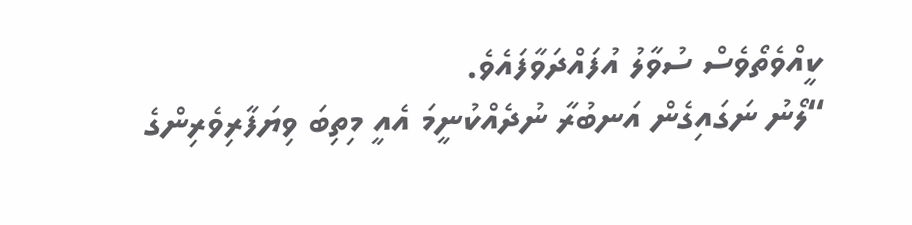ކީއްވެތޯވެސް ސުވާލު އުފައްދަވާފައެވެ.
“ލޯނު ނަގައިގެން އަނބުރާ ނުދެއްކުނީމަ އެއީ މިތިބަ ވިޔަފާރިވެރިންގެ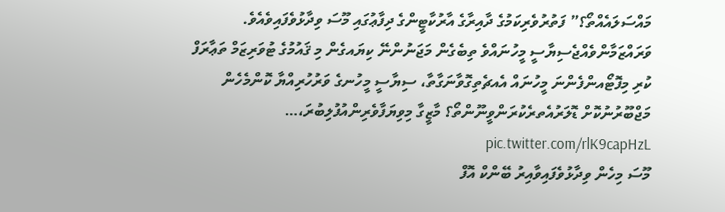މައްސަލައެއްތޯ؟” ފަތުރުވެރިކަމުގެ ދާއިރާގެ އާރުކާޓީންގެ ދިފާޢުގައި މޫސަ ވިދާޅުވެފައިވެއެވެ.
ވަރައްޒަމާންވެއްޖެސިޔާސީ މީހުނައްވެ ތިބެގެން މަޖަނުންނޭ ކިޔައގެން މި ޤައުމުގެ ޓުވަރިޒަމް ތަޢާރަފް ކުރި މިފޮޓޯއންފެންނަ މީހުނައް އެއޗެތިގޮވާނަގާތާ، ސިޔާސީ މީހުނގެ ވަރުހުރިއްޔާ ކޮންމެހެން މަޖްބޫރުނުކޮށް ޑޮލަރުއެތރެކުރަންވީނޫންތޯ؟ މާޒީގާ މިވިޔަފާވެރިންއުފުލިބުރަ،… pic.twitter.com/rlK9capHzL
މޫސަ މިހެން ވިދާޅުވެފައިވާއިރު ބޭންކް އޮފް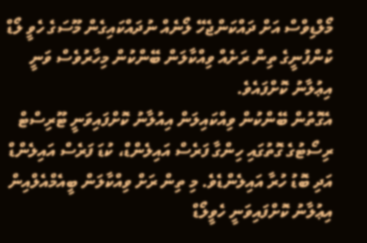މޯލްޑިވްސް އަށް ދައްކަންޖެހޭ ލޯނެއް ނުދައްކައިގެން މޫސަގެ ހެވީ ލޯޑް ކުންފުނީގެ ތިން ރަށެއް ވިއްކާލަން ބޭންކުން މިހާރުވެސް ވަނީ އިޢުލާނު ކޮށްފައެވެ.
އެގޮތުން ބޭންކުން ވިއްކައިލަން އިއުލާނު ކޮށްފައިވަނީ ޓޫރިސްޓް ރިސޯޓުގެ ގޮތުގައި ހިންގާ ފަރެސް އައިލެންޑް، ކުޑަ ފަރެސް އައިލެންޑް އަދި ބޮޑު ހުރާ އައިލެންޑެވެ. މި ތިން ރަށް ވިއްކާލަން ބީއެމްއެލްއިން އިޢުލާނު ކޮށްފައިވަނީ ހެވީލޯޑް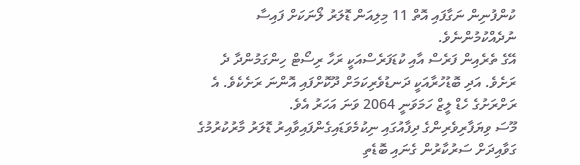ކުންފުނިން ނަގާފައި އޮތް 11 މިލިއަން ޑޮލަރު ލޯނަކަށް ފައިސާ ނުދެއްކުމުންނެވެ.
އޭގެ ތެރެއިން ފަރެސް އާއި ކުޑަފަރެސްއަކީ ރަހާ ރިސޯޓް ހިންގަމުންދާ ދެ ރަށެވެ. އަދި ބޮޑުހުރާއަކީ ދަނޑުވެރިކަމަށް ދޫކޮށްފައި އޮންނަ ރަށެކެވެ. އެ ރަށްރަށުގެ ހެޑް ލީޒް ހަމަވަނީ 2064 ވަނަ އަހަރު އެވެ.
މޫސަ ވިޔަފާރިވެރިންގެ ދިފާއުގައި ނިކުމެވަޑައިގެންފައިވާއިރު ޑޮލަރު މާރުކުރުމުގެ ގަވާއިދަށް ސަރުކާރުން ގެނައި ބޮޑެތި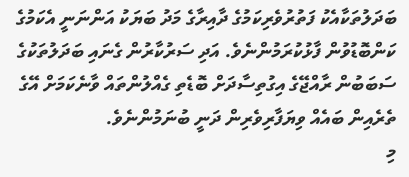ބަދަލުތަކާއެކު ފަތުރުވެރިކަމުގެ ދާއިރާގެ މަދު ބަޔަކު އަންނަނީ އެކަމުގެ ކަންބޮޑުވުން ފާޅުކުރަމުންނެވެ. އަދި ސަރުކާރުން ގެނައި ބަދަލުތަކުގެ ސަބަބުން ރާއްޖޭގެ އިގުތިސާދަށް ބޮޑެތި ގެއްލުންތައް ވާނެކަމަށް އޭގެ ތެރެއިން ބައެއް ވިޔަފާރިވެރިން ދަނީ ބުނަމުންނެވެ.
މި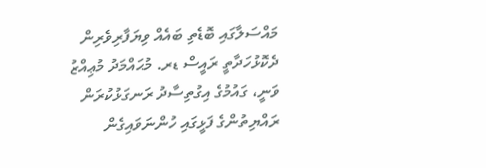މައްސަލާގައި ބޮޑެތި ބައެއް ވިޔަފާރިވެރިން ދެކޮޅުހަދާތީ ރައީސް ޑރ. މުޙައްމަދު މުޢިއްޒު ވަނީ، ގައުމުގެ އިގުތިސާދު ރަނގަޅުކުރަން ރައްޔިތުންގެ ފަޅީގައި ހުންނަވައިގެން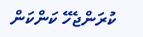ކުރަންޖެހޭ ކަންކަން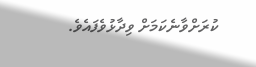ކުރަށްވާނެކަމަށް ވިދާޅުވެފައެވެ.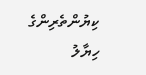ކިޔުންތެރިންގެ ހިޔާލު